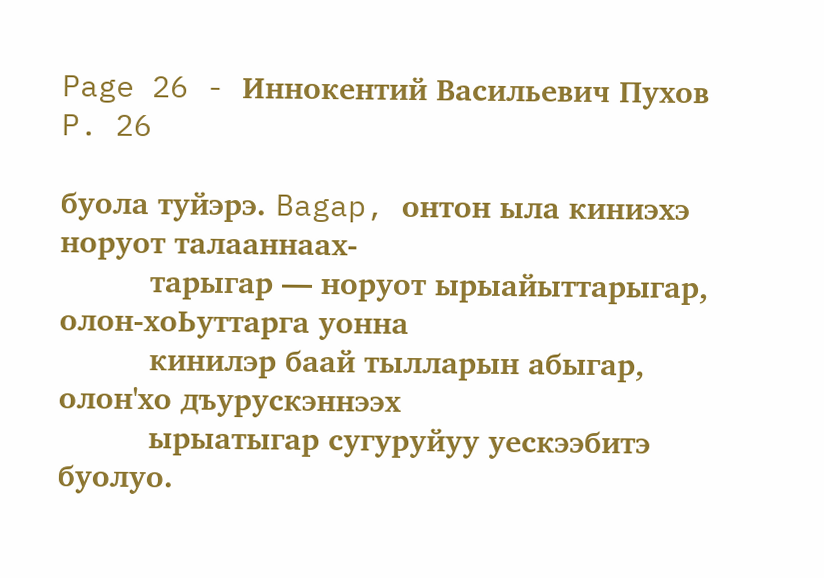Page 26 - Иннокентий Васильевич Пухов
P. 26

буола туйэрэ. Bagap, онтон ыла киниэхэ норуот талааннаах-
          тарыгар — норуот ырыайыттарыгар, олон-хоЬуттарга уонна
          кинилэр баай тылларын абыгар, олон'хо дъурускэннээх
          ырыатыгар сугуруйуу уескээбитэ буолуо.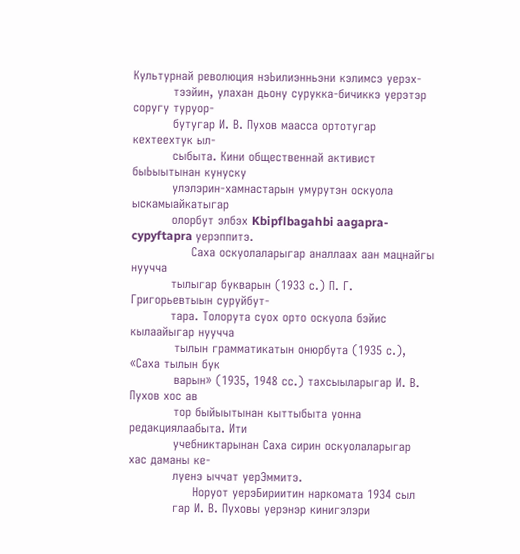Культурнай революция нэЬилиэнньэни кэлимсэ уерэх-
          тээйин, улахан дьону сурукка-бичиккэ уерэтэр соругу туруор-
          бутугар И. В. Пухов маасса ортотугар кехтеехтук ыл-
          сыбыта. Кини общественнай активист быЬыытынан кунуску
          улэлэрин-хамнастарын умурутэн оскуола ыскамыайкатыгар
          олорбут элбэх Kbipflbagahbi aagapra-cypyftapra уерэппитэ.
               Саха оскуолаларыгар аналлаах аан мацнайгы нуучча
          тылыгар букварын (1933 с.) П. Г. Григорьевтыын суруйбут-
          тара. Толорута суох орто оскуола бэйис кылаайыгар нуучча
           тылын грамматикатын онюрбута (1935 с.), «Саха тылын бук
           варын» (1935, 1948 сс.) тахсыыларыгар И. В. Пухов хос ав
           тор быйыытынан кыттыбыта уонна редакциялаабыта. Ити
           учебниктарынан Саха сирин оскуолаларыгар хас даманы ке-
           луенэ ыччат уерЭммитэ.
                Норуот уерэБириитин наркомата 1934 сыл
           гар И. В. Пуховы уерэнэр кинигэлэри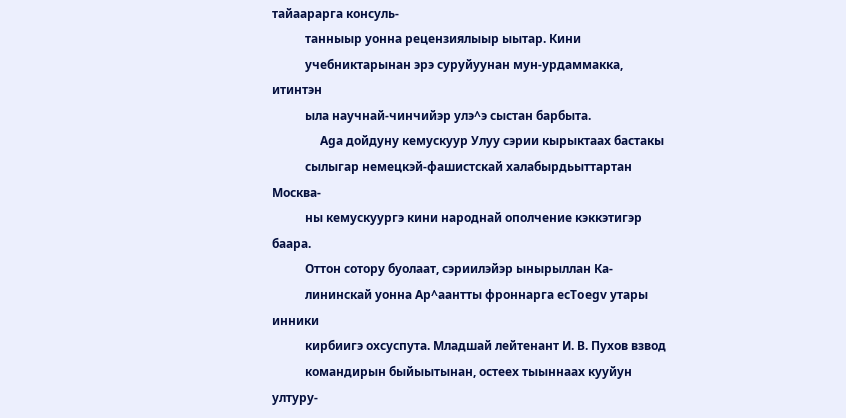тайаарарга консуль-
           танныыр уонна рецензиялыыр ыытар. Кини
           учебниктарынан эрэ суруйуунан мун-урдаммакка, итинтэн
           ыла научнай-чинчийэр улэ^э сыстан барбыта.
                Aga дойдуну кемускуур Улуу сэрии кырыктаах бастакы
           сылыгар немецкэй-фашистскай халабырдьыттартан Москва-
           ны кемускуургэ кини народнай ополчение кэккэтигэр баара.
           Оттон сотору буолаат, сэриилэйэр ынырыллан Ка-
           лининскай уонна Ар^аантты фроннарга ecToegv утары инники
           кирбиигэ охсуспута. Младшай лейтенант И. В. Пухов взвод
           командирын быйыытынан, остеех тыыннаах кууйун ултуру-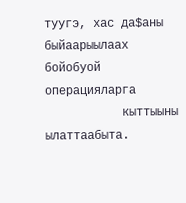туугэ, хас да$аны быйаарыылаах бойобуой операцияларга
           кыттыыны ылаттаабыта.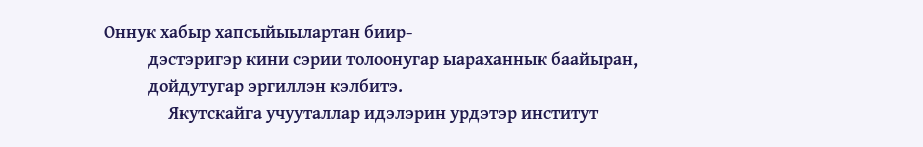Оннук хабыр хапсыйыылартан биир-
           дэстэригэр кини сэрии толоонугар ыараханнык баайыран,
           дойдутугар эргиллэн кэлбитэ.
                Якутскайга учууталлар идэлэрин урдэтэр институт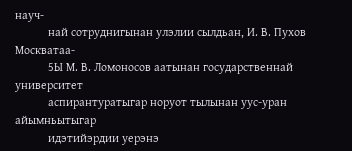науч-
           най сотруднигынан улэлии сылдьан, И. В. Пухов Москватаа-
           5Ы М. В. Ломоносов аатынан государственнай университет
           аспирантуратыгар норуот тылынан уус-уран айымньытыгар
           идэтийэрдии уерэнэ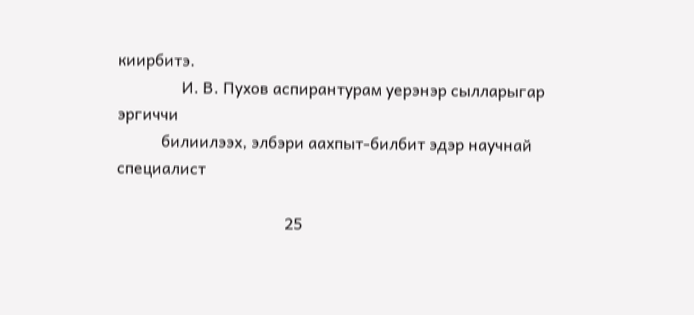киирбитэ.
                И. В. Пухов аспирантурам уерэнэр сылларыгар эргиччи
           билиилээх, элбэри аахпыт-билбит эдэр научнай специалист

                                          25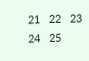21   22   23   24   25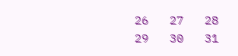26   27   28   29   30   31